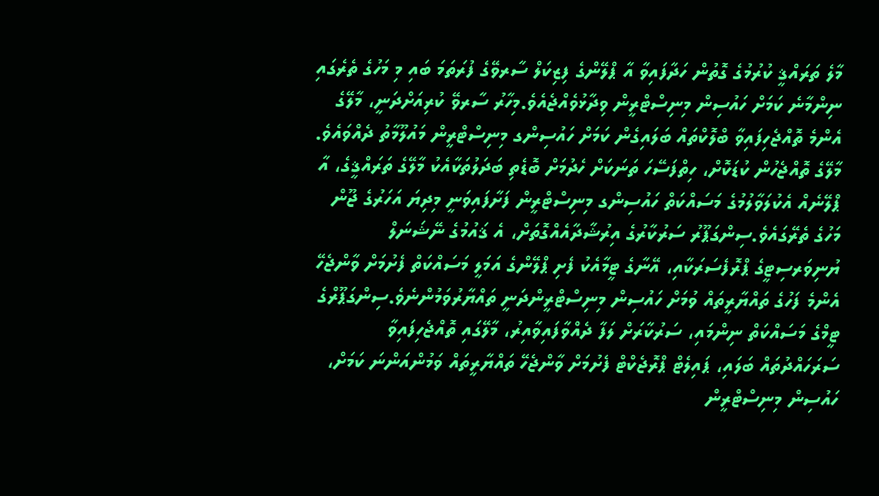މާލެ ތަރައްޤީ ކުރުމުގެ ގޮތުން ހަދާފައިވާ އާ ޕްލޭންގެ ފިޒިކަލް ސާރވޭގެ ފުރަތަމަ ބައި މި މަހުގެ ތެރެގައި ނިންމާނެ ކަމަށް ހައުސިން މިނިސްޓްރީން ވިދާޅުވެއްޖެއެވެ.މިހާރު ސާރވޭ ކުރިއަށްދަނީ، މާލޭގެ އެންމެ ތޮއްޖެހިފައިވާ ބްލޮކްތައް ބަލައިގެން ކަމަށް ހައުސިންގ މިނިސްޓްރީން މައުލޫމާތު ދެއްވައެވެ. މާލޭގެ ތޮއްޖެހުން ކުޑަކޮށް، ހިތްފަސޭހަ ތަނަކަށް ހެދުމަށް ބޮޑެތި ބަދަލުތަކާއެކު މާލޭގެ ތަރައްޤީގެ، އާ ޕްލޭނެއް އެކުލަވާލުމުގެ މަސައްކަތް ހައުސިންގ މިނިސްޓްރީން ފަށާފައިވަނީ މިދިޔަ އަހަރުގެ ޖޫން މަހުގެ ތެރޭގައެވެ.ސިންގަޕޫރު ސަރުކާރުގެ އިރުޝާދާއެއްގޮތަށް، އެ ޤައުމުގެ ނޭޝަނަލް ޔުނިވަރސިޓީގެ ޕްރޮފެސަރަކާއި، އޭނާގެ ޓީމާއެކު ފެށި ޕްލޭންގެ އަމަލީ މަސައްކަތް ފެށުމަށް ވާންޖެހޭ އެންމެ ފަހުގެ ތައްޔާރީތައް ވުމަށް ހައުސިން މިނިސްޓްރީންދަނީ ތައްޔާރުވަމުންނެވެ.ސިންގަޕޫރްގެ ޓީމްގެ މަސައްކަތް ނިންމައި، ސަރުކާރަށް ލަފާ ދެއްވާފައިވާއިރު، މާލޭގައި ތޮއްޖެހިފައިވާ ސަރަހައްދުތައް ބަލައި، ޕައިލެޓް ޕްރޮޖެކްޓް ފެށުމަށް ވާންޖެހޭ ތައްޔާރީތައް ވަމުންއަންނަ ކަމަށް، ހައުސިން މިނިސްޓްރީން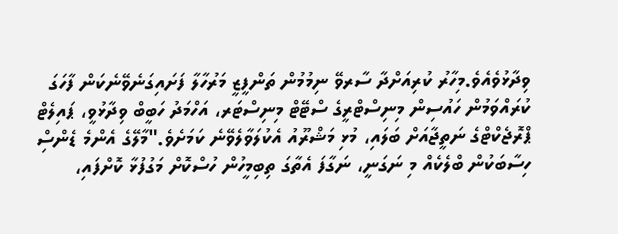ވިދާޅުވެއެވެ.މިހާރު ކުރިއަށްދާ ސާރވޭ ނިމުމުން ތަންފީޒީ މަރުހާލާ ފަށައިގަނެވޭނެކަން ފާހަގަ ކުރައްވަމުން ހައުސިން މިނިސްޓްރީގެ ސްޓޭޓް މިނިސްޓަރ، އަހްމަދު ހަބީބް ވިދާޅުވީ، ޕައިލެޓް ޕްރޮޖެކްޓްގެ ނަތީޖާއަށް ބަލައި، މުޅި މަޝްރޫއު އެކުލަވާލެވޭނެ ކަމަށެވެ."މާލޭގެ އެންމެ ޑެންސިް ހިސާބަކުން ބްލެކެއް މި ނަގަނީ، ނަގާފަ އެތާގަ ތިބިމީހުން ހުސްކޮށް މަގުފުޅާ ކޮށްފައި،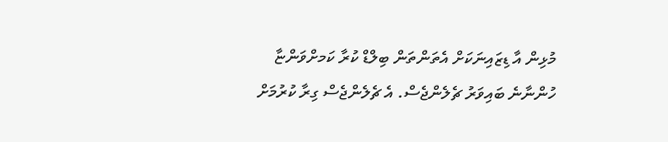މުޅިން އާ ޑިޒައިނަކަށް އެތަންތަން ބިލްޑް ކުރާ ކަމށްވަންޏާ ހުންނާނެ ބައިވަރު ޗެލެންޖެސް. އެ ޗެލެންޖެސް ގިރާ ކުރުމަށް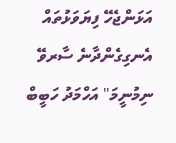އަޅަންޖެހޭ ފިޔަވަޅުތައް އެނގިގެންދާނެ ސާރވޭ ނިމުނީމަ" އަހްމަދު ހަބީބް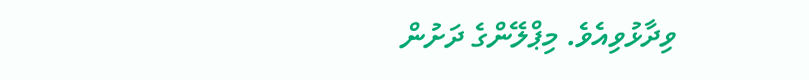ވިދާޅުވިއެވެ. މިޕްލޭންގެ ދަށުން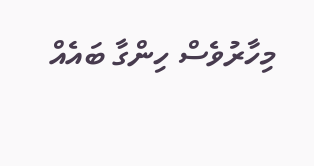މިހާރުވެސް ހިންގާ ބައެއް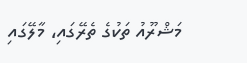މަޝްރޫއު ތަކުގެ ތެރޭގައި، މާލޭގައި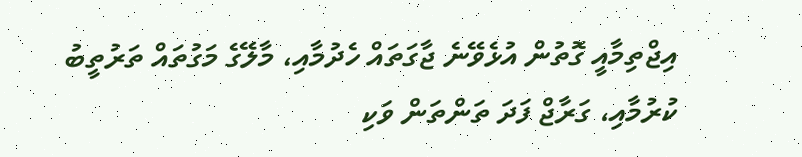އިޖްތިމާއީ ގޮތުން އުޅެވޭނެ ޖާގަތައް ހެދުމާއި، މާލޭގެ މަގުތައް ތަރުތީބު ކުރުމާއި، ގަރާޖް ފަދަ ތަންތަން ވަކި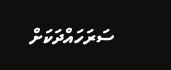ސަރަހައްދަކަށް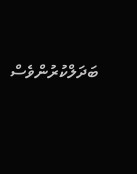ބަދަލްކުރުންވެސް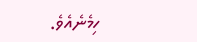ހިމެނެއެވެ.